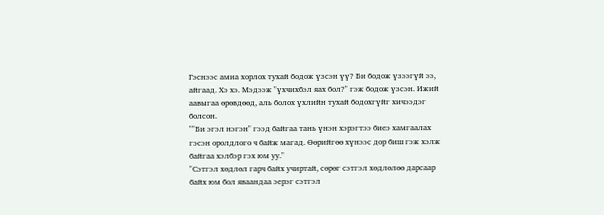Гэснээс амиа хорлох тухай бодож үзсэн үү? Би бодож үзээгүй ээ, айгаад. Хэ хэ. Мэдээж "үхчихбэл яах бол?" гэж бодож үзсэн. Ижий аавыгаа өрөвдөөд, аль болох үхлийн тухай бодохгүйг хичээдэг болсон.
""Би эгэл нэгэн" гээд байгаа тань үнэн хэрэгтээ биеэ хамгаалах гэсэн оролдлого ч байж магад. Өөрийгөө хүнээс дор биш гэж хэлж байгаа хэлбэр гэх юм уу."
"Сэтгэл хөдлөл гарч байх учиртай, сөрөг сэтгэл хөдлөлөө дарсаар байх юм бол яваандаа эерэг сэтгэл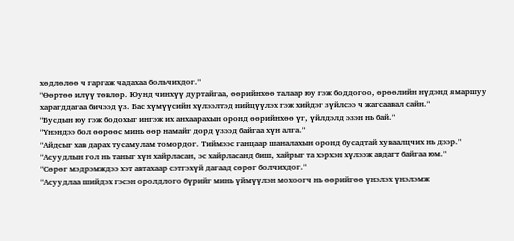хөдлөлөө ч гаргаж чадахаа больчихдог."
"Өөртөө илүү төвлөр. Юунд чинхүү дуртайгаа, өөрийнхөө талаар юу гэж боддогоо, өрөөлийн нүдэнд ямаршуу харагддагаа бичээд үз. Бас хүмүүсийн хүлээлтэд нийцүүлэх гэж хийдэг зүйлсээ ч жагсаавал сайн."
"Бусдын юу гэж бодохыг ингэж их анхаарахын оронд өөрийнхөө үг, үйлдэлд эзэн нь бай."
"Үнэндээ бол өөрөөс минь өөр намайг дорд үзээд байгаа хүн алга."
"Айдсыг хав дарах тусамулам томордог. Тиймээс ганцаар шаналахын оронд бусадтай хуваалцчих нь дээр."
"Асуудлын гол нь таныг хүн хайрласан, эс хайрласанд биш, хайрыг та хэрхэн хүлээж авдагт байгаа юм."
"Сөрөг мэдрэмждээ хэт автахаар сэтгэхүй дагаад сөрөг болчихдог."
"Асуудлаа шийдэх гэсэн оролдлого бүрийг минь үймүүлэн мохоогч нь өөрийгөө үнэлэх үнэлэмж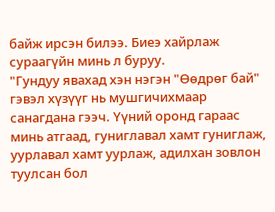байж ирсэн билээ. Биеэ хайрлаж сураагүйн минь л буруу.
"Гундуу явахад хэн нэгэн "Өөдрөг бай" гэвэл хүзүүг нь мушгичихмаар санагдана гээч. Үүний оронд гараас минь атгаад, гуниглавал хамт гуниглаж, уурлавал хамт уурлаж, адилхан зовлон туулсан бол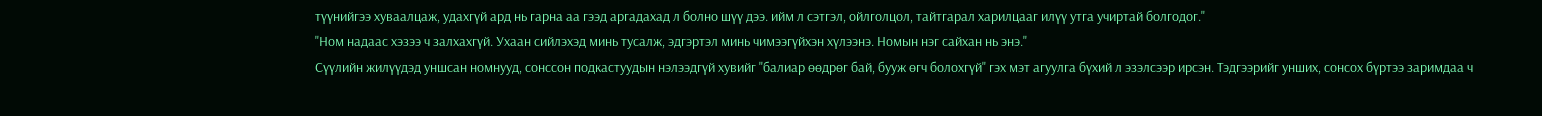түүнийгээ хуваалцаж, удахгүй ард нь гарна аа гээд аргадахад л болно шүү дээ. ийм л сэтгэл, ойлголцол, тайтгарал харилцааг илүү утга учиртай болгодог."
"Ном надаас хэзээ ч залхахгүй. Ухаан сийлэхэд минь тусалж, эдгэртэл минь чимээгүйхэн хүлээнэ. Номын нэг сайхан нь энэ."
Сүүлийн жилүүдэд уншсан номнууд, сонссон подкастуудын нэлээдгүй хувийг "балиар өөдрөг бай, бууж өгч болохгүй" гэх мэт агуулга бүхий л эзэлсээр ирсэн. Тэдгээрийг унших, сонсох бүртээ заримдаа ч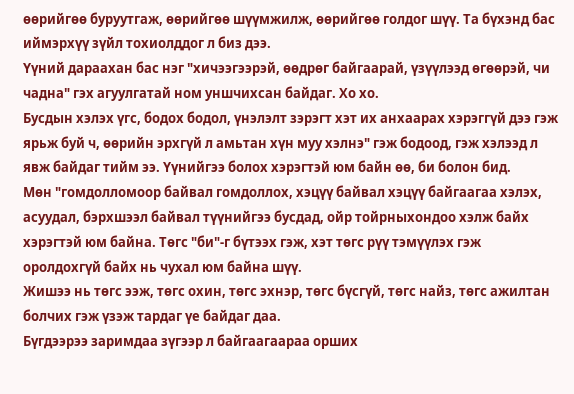өөрийгөө буруутгаж, өөрийгөө шүүмжилж, өөрийгөө голдог шүү. Та бүхэнд бас иймэрхүү зүйл тохиолддог л биз дээ.
Үүний дараахан бас нэг "хичээгээрэй, өөдрөг байгаарай, үзүүлээд өгөөрэй, чи чадна" гэх агуулгатай ном уншчихсан байдаг. Хо хо.
Бусдын хэлэх үгс, бодох бодол, үнэлэлт зэрэгт хэт их анхаарах хэрэггүй дээ гэж ярьж буй ч, өөрийн эрхгүй л амьтан хүн муу хэлнэ" гэж бодоод, гэж хэлээд л явж байдаг тийм ээ. Үүнийгээ болох хэрэгтэй юм байн өө, би болон бид.
Мөн "гомдолломоор байвал гомдоллох, хэцүү байвал хэцүү байгаагаа хэлэх, асуудал, бэрхшээл байвал түүнийгээ бусдад, ойр тойрныхондоо хэлж байх хэрэгтэй юм байна. Төгс "би"-г бүтээх гэж, хэт төгс рүү тэмүүлэх гэж оролдохгүй байх нь чухал юм байна шүү.
Жишээ нь төгс ээж, төгс охин, төгс эхнэр, төгс бүсгүй, төгс найз, төгс ажилтан болчих гэж үзэж тардаг үе байдаг даа.
Бүгдээрээ заримдаа зүгээр л байгаагаараа орших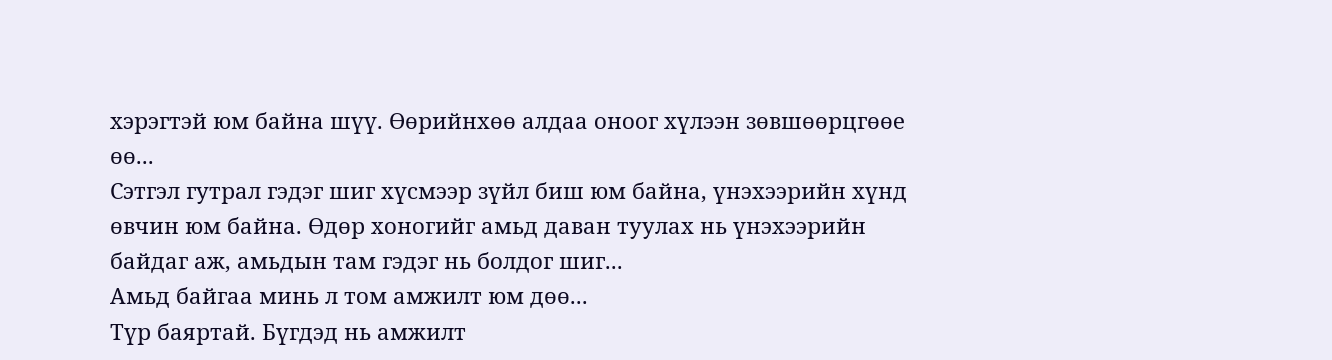хэрэгтэй юм байна шүү. Өөрийнхөө алдаа оноог хүлээн зөвшөөрцгөөе өө...
Сэтгэл гутрал гэдэг шиг хүсмээр зүйл биш юм байна, үнэхээрийн хүнд өвчин юм байна. Өдөр хоногийг амьд даван туулах нь үнэхээрийн байдаг аж, амьдын там гэдэг нь болдог шиг...
Амьд байгаа минь л том амжилт юм дөө...
Түр баяртай. Бүгдэд нь амжилт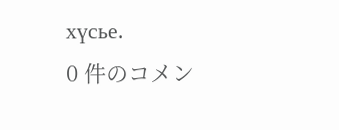хүсье.
0 件のコメン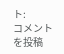ト:
コメントを投稿